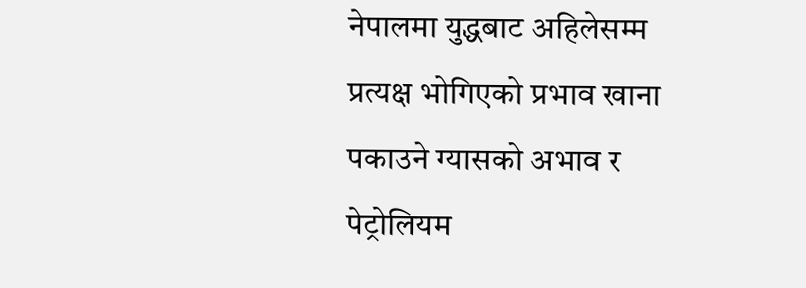नेपालमा युद्धबाट अहिलेसम्म प्रत्यक्ष भोगिएको प्रभाव खाना पकाउने ग्यासको अभाव र पेट्रोलियम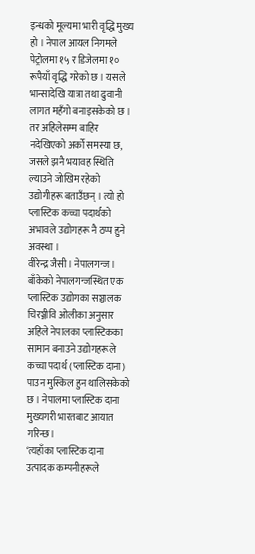इन्धको मूल्यमा भारी वृद्धि मुख्य हो । नेपाल आयल निगमले पेट्रोलमा १५ र डिजेलमा १० रूपैयाँ वृद्धि गरेको छ । यसले भान्सादेखि यात्रा तथा ढुवानी लागत महँगो बनाइसकेको छ । तर अहिलेसम्म बाहिर नदेखिएको अर्को समस्या छ, जसले झनै भयावह स्थिति ल्याउने जोखिम रहेको उद्योगीहरू बताउँछन् । त्यो हो प्लास्टिक कच्चा पदार्थको अभावले उद्योगहरू नै ठप्प हुने अवस्था ।
वीरेन्द्र जैसी । नेपालगन्ज ।
बाँकेको नेपालगन्जस्थित एक प्लास्टिक उद्योगका सञ्चालक चिरञ्जीवि ओलीका अनुसार अहिले नेपालका प्लास्टिकका सामान बनाउने उद्योगहरूले कच्चा पदार्थ (प्लास्टिक दाना) पाउन मुस्किल हुन थालिसकेको छ । नेपालमा प्लास्टिक दाना मुख्यगरी भारतबाट आयात गरिन्छ।
‘त्यहाँका प्लास्टिक दाना उत्पादक कम्पनीहरूले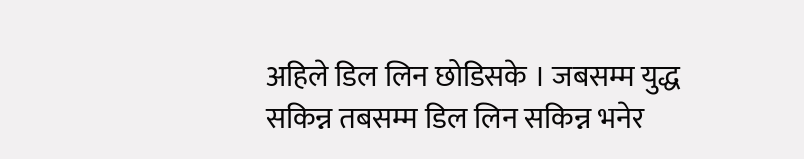अहिले डिल लिन छोडिसके । जबसम्म युद्ध सकिन्न तबसम्म डिल लिन सकिन्न भनेर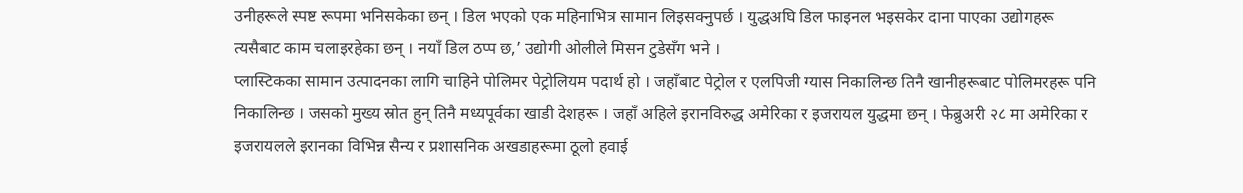उनीहरूले स्पष्ट रूपमा भनिसकेका छन् । डिल भएको एक महिनाभित्र सामान लिइसक्नुपर्छ । युद्धअघि डिल फाइनल भइसकेर दाना पाएका उद्योगहरू त्यसैबाट काम चलाइरहेका छन् । नयाँ डिल ठप्प छ,’ उद्योगी ओलीले मिसन टुडेसँग भने ।
प्लास्टिकका सामान उत्पादनका लागि चाहिने पोलिमर पेट्रोलियम पदार्थ हो । जहाँबाट पेट्रोल र एलपिजी ग्यास निकालिन्छ तिनै खानीहरूबाट पोलिमरहरू पनि निकालिन्छ । जसको मुख्य स्रोत हुन् तिनै मध्यपूर्वका खाडी देशहरू । जहाँ अहिले इरानविरुद्ध अमेरिका र इजरायल युद्धमा छन् । फेब्रुअरी २८ मा अमेरिका र इजरायलले इरानका विभिन्न सैन्य र प्रशासनिक अखडाहरूमा ठूलो हवाई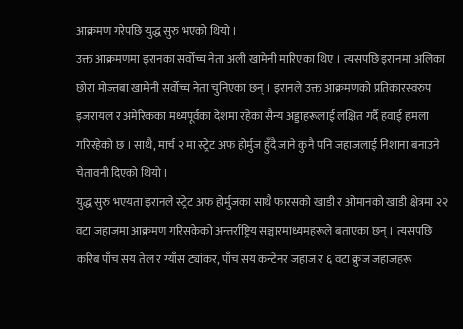आक्रमण गरेपछि युद्ध सुरु भएको थियो ।
उक्त आक्रमणमा इरानका सर्वोच्च नेता अली खामेनी मारिएका थिए । त्यसपछि इरानमा अलिका छोरा मोज्तबा खामेनी सर्वोच्च नेता चुनिएका छन् । इरानले उक्त आक्रमणको प्रतिकारस्वरुप इजरायल र अमेरिकका मध्यपूर्वका देशमा रहेका सैन्य अड्डाहरूलाई लक्षित गर्दै हवाई हमला गरिरहेको छ । साथै, मार्च २ मा स्ट्रेट अफ होर्मुज हुँदै जाने कुनै पनि जहाजलाई निशाना बनाउने चेतावनी दिएको थियो ।
युद्ध सुरु भएयता इरानले स्ट्रेट अफ होर्मुजका साथै फारसको खाडी र ओमानको खाडी क्षेत्रमा २२ वटा जहाजमा आक्रमण गरिसकेको अन्तर्राष्ट्रिय सञ्चारमाध्यमहरूले बताएका छन् । त्यसपछि करिब पाँच सय तेल र ग्याँस ट्यांकर, पाँच सय कन्टेनर जहाज र ६ वटा क्रुज जहाजहरू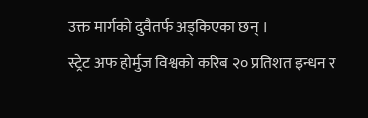उक्त मार्गको दुवैतर्फ अड्किएका छन् ।
स्ट्रेट अफ होर्मुज विश्वको करिब २० प्रतिशत इन्धन र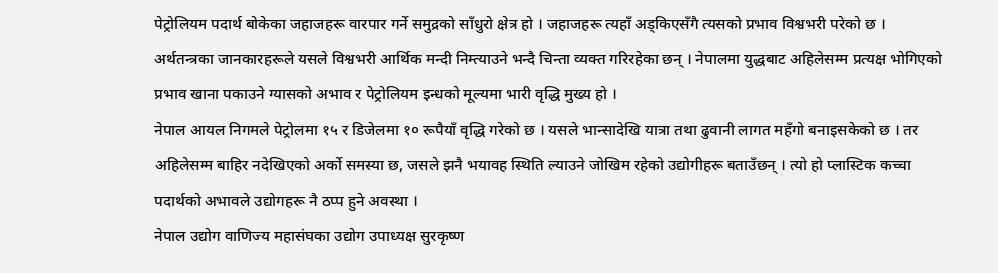पेट्रोलियम पदार्थ बोकेका जहाजहरू वारपार गर्ने समुद्रको साँधुरो क्षेत्र हो । जहाजहरू त्यहाँ अड्किएसँगै त्यसको प्रभाव विश्वभरी परेको छ । अर्थतन्त्रका जानकारहरूले यसले विश्वभरी आर्थिक मन्दी निम्त्याउने भन्दै चिन्ता व्यक्त गरिरहेका छन् । नेपालमा युद्धबाट अहिलेसम्म प्रत्यक्ष भोगिएको प्रभाव खाना पकाउने ग्यासको अभाव र पेट्रोलियम इन्धको मूल्यमा भारी वृद्धि मुख्य हो ।
नेपाल आयल निगमले पेट्रोलमा १५ र डिजेलमा १० रूपैयाँ वृद्धि गरेको छ । यसले भान्सादेखि यात्रा तथा ढुवानी लागत महँगो बनाइसकेको छ । तर अहिलेसम्म बाहिर नदेखिएको अर्को समस्या छ, जसले झनै भयावह स्थिति ल्याउने जोखिम रहेको उद्योगीहरू बताउँछन् । त्यो हो प्लास्टिक कच्चा पदार्थको अभावले उद्योगहरू नै ठप्प हुने अवस्था ।
नेपाल उद्योग वाणिज्य महासंघका उद्योग उपाध्यक्ष सुरकृष्ण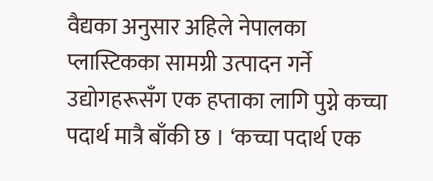वैद्यका अनुसार अहिले नेपालका प्लास्टिकका सामग्री उत्पादन गर्ने उद्योगहरूसँग एक हप्ताका लागि पुग्ने कच्चा पदार्थ मात्रै बाँकी छ । ‘कच्चा पदार्थ एक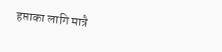हप्ताका लागि मात्रै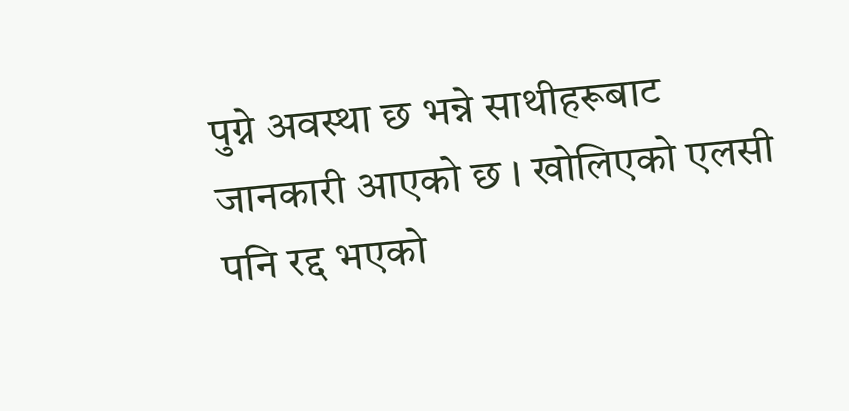पुग्ने अवस्था छ भन्ने साथीहरूबाट जानकारी आएको छ । खोलिएको एलसी पनि रद्द भएको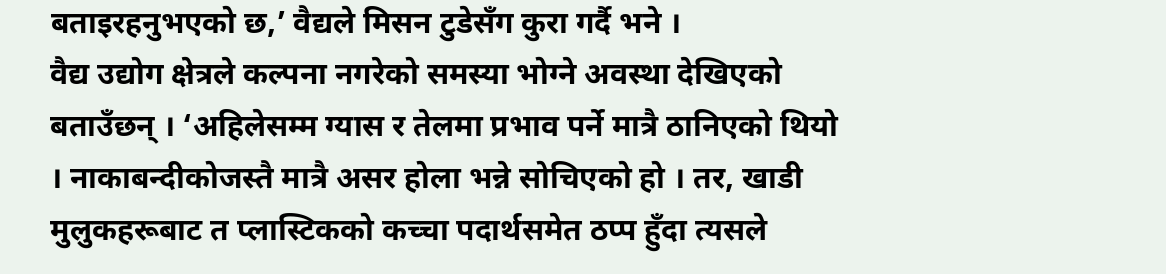बताइरहनुभएको छ,’ वैद्यले मिसन टुडेसँग कुरा गर्दै भने ।
वैद्य उद्योग क्षेत्रले कल्पना नगरेको समस्या भोग्ने अवस्था देखिएको बताउँछन् । ‘अहिलेसम्म ग्यास र तेलमा प्रभाव पर्ने मात्रै ठानिएको थियो । नाकाबन्दीकोजस्तै मात्रै असर होला भन्ने सोचिएको हो । तर, खाडी मुलुकहरूबाट त प्लास्टिकको कच्चा पदार्थसमेत ठप्प हुँदा त्यसले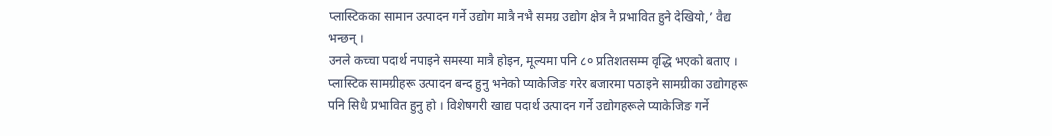प्लास्टिकका सामान उत्पादन गर्ने उद्योग मात्रै नभै समग्र उद्योग क्षेत्र नै प्रभावित हुने देखियो,’ वैद्य भन्छन् ।
उनले कच्चा पदार्थ नपाइने समस्या मात्रै होइन, मूल्यमा पनि ८० प्रतिशतसम्म वृद्धि भएको बताए । प्लास्टिक सामग्रीहरू उत्पादन बन्द हुनु भनेको प्याकेजिङ गरेर बजारमा पठाइने सामग्रीका उद्योगहरू पनि सिधै प्रभावित हुनु हो । विशेषगरी खाद्य पदार्थ उत्पादन गर्ने उद्योगहरूले प्याकेजिङ गर्ने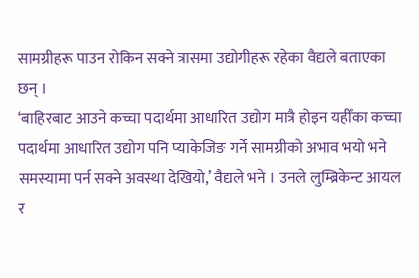सामग्रीहरू पाउन रोकिन सक्ने त्रासमा उद्योगीहरू रहेका वैद्यले बताएका छन् ।
‘बाहिरबाट आउने कच्चा पदार्थमा आधारित उद्योग मात्रै होइन यहीँका कच्चा पदार्थमा आधारित उद्योग पनि प्याकेजिङ गर्ने सामग्रीको अभाव भयो भने समस्यामा पर्न सक्ने अवस्था देखियो,’ वैद्यले भने । उनले लुम्ब्रिकेन्ट आयल र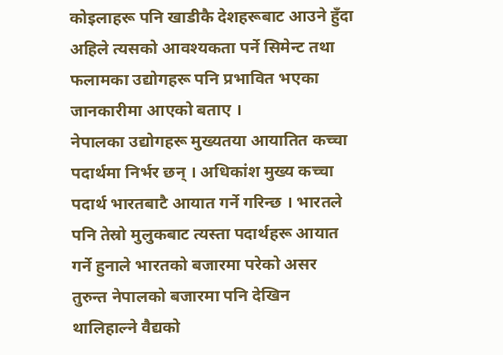कोइलाहरू पनि खाडीकै देशहरूबाट आउने हुँदा अहिले त्यसको आवश्यकता पर्ने सिमेन्ट तथा फलामका उद्योगहरू पनि प्रभावित भएका जानकारीमा आएको बताए ।
नेपालका उद्योगहरू मुख्यतया आयातित कच्चा पदार्थमा निर्भर छन् । अधिकांश मुख्य कच्चा पदार्थ भारतबाटै आयात गर्ने गरिन्छ । भारतले पनि तेस्रो मुलुकबाट त्यस्ता पदार्थहरू आयात गर्ने हुनाले भारतको बजारमा परेको असर तुरुन्त नेपालको बजारमा पनि देखिन थालिहाल्ने वैद्यको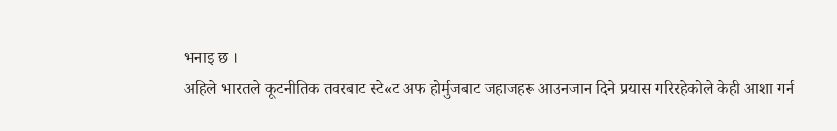भनाइ छ ।
अहिले भारतले कूटनीतिक तवरबाट स्टे«ट अफ होर्मुजबाट जहाजहरू आउनजान दिने प्रयास गरिरहेकोले केही आशा गर्न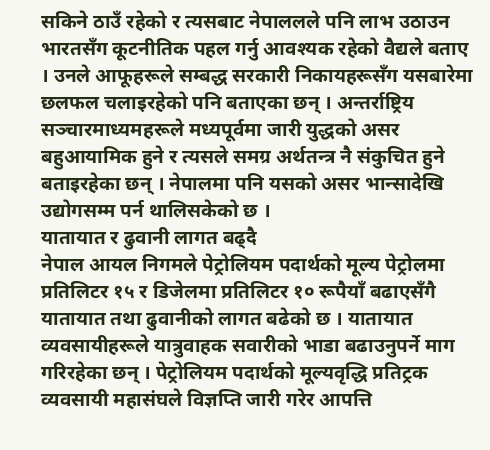सकिने ठाउँ रहेको र त्यसबाट नेपाललले पनि लाभ उठाउन भारतसँग कूटनीतिक पहल गर्नु आवश्यक रहेको वैद्यले बताए । उनले आफूहरूले सम्बद्ध सरकारी निकायहरूसँग यसबारेमा छलफल चलाइरहेको पनि बताएका छन् । अन्तर्राष्ट्रिय सञ्चारमाध्यमहरूले मध्यपूर्वमा जारी युद्धको असर बहुआयामिक हुने र त्यसले समग्र अर्थतन्त्र नै संकुचित हुने बताइरहेका छन् । नेपालमा पनि यसको असर भान्सादेखि उद्योगसम्म पर्न थालिसकेको छ ।
यातायात र ढुवानी लागत बढ्दै
नेपाल आयल निगमले पेट्रोलियम पदार्थको मूल्य पेट्रोलमा प्रतिलिटर १५ र डिजेलमा प्रतिलिटर १० रूपैयाँ बढाएसँगै यातायात तथा ढुवानीको लागत बढेको छ । यातायात व्यवसायीहरूले यात्रुवाहक सवारीको भाडा बढाउनुपर्ने माग गरिरहेका छन् । पेट्रोलियम पदार्थको मूल्यवृद्धि प्रतिट्रक व्यवसायी महासंघले विज्ञप्ति जारी गरेर आपत्ति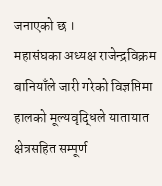जनाएको छ ।
महासंघका अध्यक्ष राजेन्द्रविक्रम बानियाँले जारी गरेको विज्ञप्तिमा हालको मूल्यवृद्धिले यातायात क्षेत्रसहित सम्पूर्ण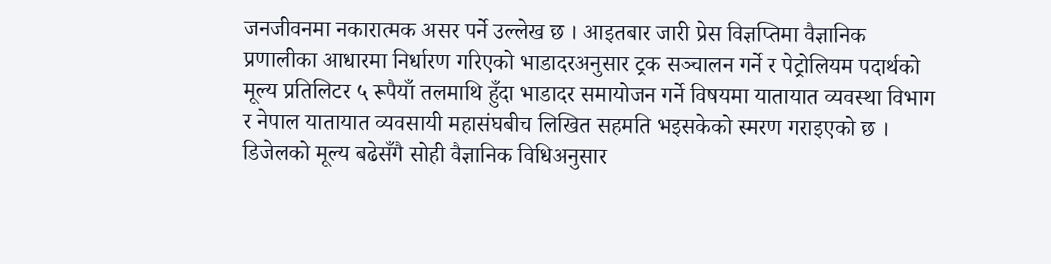जनजीवनमा नकारात्मक असर पर्ने उल्लेख छ । आइतबार जारी प्रेस विज्ञप्तिमा वैज्ञानिक प्रणालीका आधारमा निर्धारण गरिएको भाडादरअनुसार ट्रक सञ्चालन गर्ने र पेट्रोलियम पदार्थको मूल्य प्रतिलिटर ५ रूपैयाँ तलमाथि हुँदा भाडादर समायोजन गर्ने विषयमा यातायात व्यवस्था विभाग र नेपाल यातायात व्यवसायी महासंघबीच लिखित सहमति भइसकेको स्मरण गराइएको छ ।
डिजेलको मूल्य बढेसँगै सोही वैज्ञानिक विधिअनुसार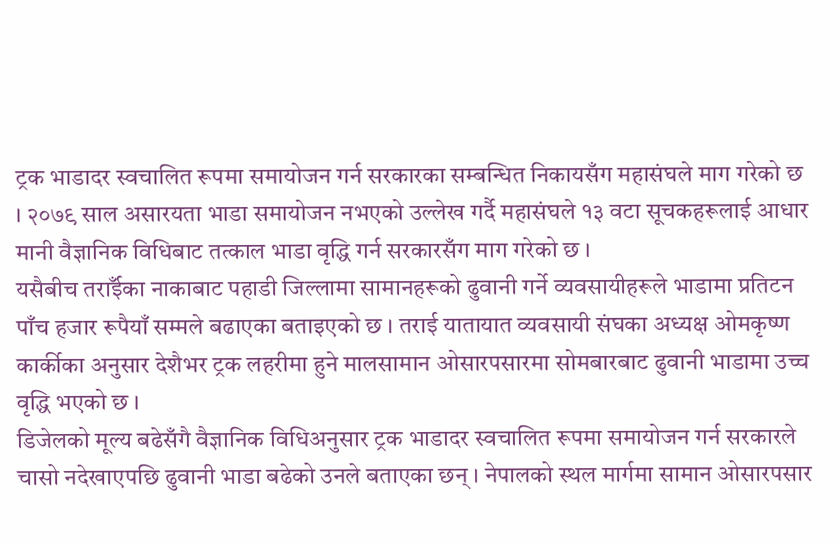ट्रक भाडादर स्वचालित रूपमा समायोजन गर्न सरकारका सम्बन्धित निकायसँग महासंघले माग गरेको छ । २०७९ साल असारयता भाडा समायोजन नभएको उल्लेख गर्दै महासंघले १३ वटा सूचकहरूलाई आधार मानी वैज्ञानिक विधिबाट तत्काल भाडा वृद्धि गर्न सरकारसँग माग गरेको छ ।
यसैबीच तराईँका नाकाबाट पहाडी जिल्लामा सामानहरूको ढुवानी गर्ने व्यवसायीहरूले भाडामा प्रतिटन पाँच हजार रूपैयाँ सम्मले बढाएका बताइएको छ । तराई यातायात व्यवसायी संघका अध्यक्ष ओमकृष्ण कार्कीका अनुसार देशैभर ट्रक लहरीमा हुने मालसामान ओसारपसारमा सोमबारबाट ढुवानी भाडामा उच्च वृद्धि भएको छ ।
डिजेलको मूल्य बढेसँगै वैज्ञानिक विधिअनुसार ट्रक भाडादर स्वचालित रूपमा समायोजन गर्न सरकारले चासो नदेखाएपछि ढुवानी भाडा बढेको उनले बताएका छन् । नेपालको स्थल मार्गमा सामान ओसारपसार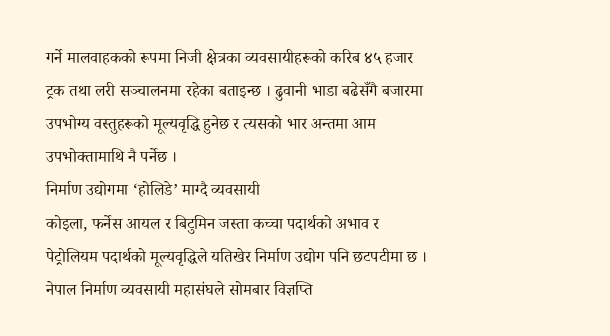गर्ने मालवाहकको रूपमा निजी क्षेत्रका व्यवसायीहरूको करिब ४५ हजार ट्रक तथा लरी सञ्चालनमा रहेका बताइन्छ । ढुवानी भाडा बढेसँगै बजारमा उपभोग्य वस्तुहरूको मूल्यवृद्धि हुनेछ र त्यसको भार अन्तमा आम उपभोक्तामाथि नै पर्नेछ ।
निर्माण उद्योगमा ‘होलिडे’ माग्दै व्यवसायी
कोइला, फर्नेस आयल र बिटुमिन जस्ता कच्चा पदार्थको अभाव र पेट्रोलियम पदार्थको मूल्यवृद्धिले यतिखेर निर्माण उद्योग पनि छटपटीमा छ । नेपाल निर्माण व्यवसायी महासंघले सोमबार विज्ञप्ति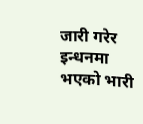जारी गरेर इन्धनमा भएको भारी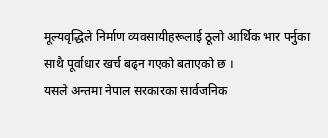मूल्यवृद्धिले निर्माण व्यवसायीहरूलाई ठूलो आर्थिक भार पर्नुका साथै पूर्वाधार खर्च बढ्न गएको बताएको छ ।
यसले अन्तमा नेपाल सरकारका सार्वजनिक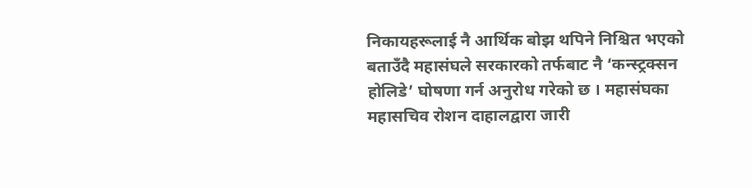निकायहरूलाई नै आर्थिक बोझ थपिने निश्चित भएको बताउँदै महासंघले सरकारको तर्फबाट नै ‘कन्स्ट्रक्सन होलिडे’ घोषणा गर्न अनुरोध गरेको छ । महासंघका महासचिव रोशन दाहालद्वारा जारी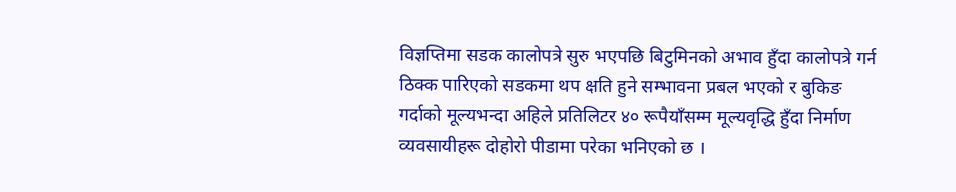विज्ञप्तिमा सडक कालोपत्रे सुरु भएपछि बिटुमिनको अभाव हुँदा कालोपत्रे गर्न ठिक्क पारिएको सडकमा थप क्षति हुने सम्भावना प्रबल भएको र बुकिङ गर्दाको मूल्यभन्दा अहिले प्रतिलिटर ४० रूपैयाँसम्म मूल्यवृद्धि हुँदा निर्माण व्यवसायीहरू दोहोरो पीडामा परेका भनिएको छ ।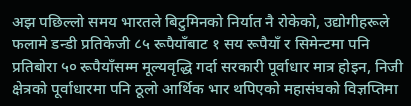अझ पछिल्लो समय भारतले बिटुमिनको निर्यात नै रोकेको, उद्योगीहरूले फलामे डन्डी प्रतिकेजी ८५ रूपैयाँबाट १ सय रूपैयाँ र सिमेन्टमा पनि प्रतिबोरा ५० रूपैयाँसम्म मूल्यवृद्धि गर्दा सरकारी पूर्वाधार मात्र होइन, निजी क्षेत्रको पूर्वाधारमा पनि ठूलो आर्थिक भार थपिएको महासंघको विज्ञप्तिमा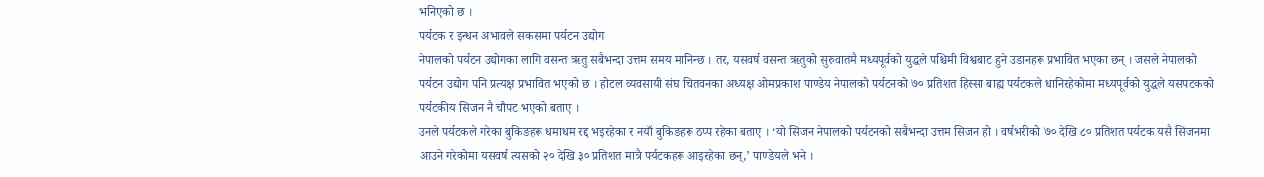भनिएको छ ।
पर्यटक र इन्धन अभावले सकसमा पर्यटन उद्योग
नेपालको पर्यटन उद्योगका लागि वसन्त ऋतु सबैभन्दा उत्तम समय मानिन्छ । तर, यसवर्ष वसन्त ऋतुको सुरुवातमै मध्यपूर्वको युद्धले पश्चिमी विश्वबाट हुने उडानहरू प्रभावित भएका छन् । जसले नेपालको पर्यटन उद्योग पनि प्रत्यक्ष प्रभावित भएको छ । होटल व्यवसायी संघ चितवनका अध्यक्ष ओमप्रकाश पाण्डेय नेपालको पर्यटनको ७० प्रतिशत हिस्सा बाह्य पर्यटकले धानिरहेकोमा मध्यपूर्वको युद्धले यसपटकको पर्यटकीय सिजन नै चौपट भएको बताए ।
उनले पर्यटकले गरेका बुकिङहरू धमाधम रद्द भइरहेका र नयाँ बुकिङहरू ठप्प रहेका बताए । ‘यो सिजन नेपालको पर्यटनको सबैभन्दा उत्तम सिजन हो । वर्षभरीको ७० देखि ८० प्रतिशत पर्यटक यसै सिजनमा आउने गरेकोमा यसवर्ष त्यसको २० देखि ३० प्रतिशत मात्रै पर्यटकहरू आइरहेका छन्,’ पाण्डेयले भने ।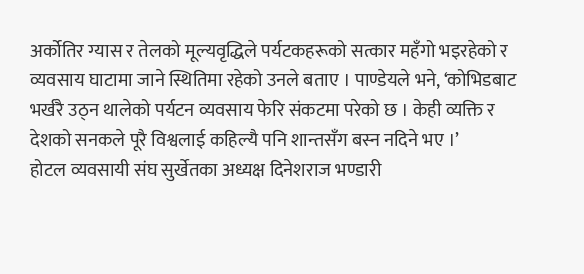अर्कोतिर ग्यास र तेलको मूल्यवृद्धिले पर्यटकहरूको सत्कार महँगो भइरहेको र व्यवसाय घाटामा जाने स्थितिमा रहेको उनले बताए । पाण्डेयले भने, ‘कोभिडबाट भर्खरै उठ्न थालेको पर्यटन व्यवसाय फेरि संकटमा परेको छ । केही व्यक्ति र देशको सनकले पूरै विश्वलाई कहिल्यै पनि शान्तसँग बस्न नदिने भए ।’
होटल व्यवसायी संघ सुर्खेतका अध्यक्ष दिनेशराज भण्डारी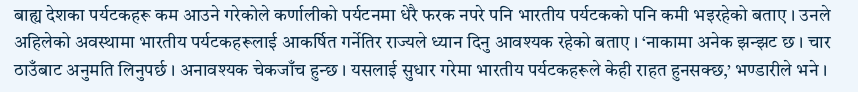बाह्य देशका पर्यटकहरू कम आउने गरेकोले कर्णालीको पर्यटनमा धेरै फरक नपरे पनि भारतीय पर्यटकको पनि कमी भइरहेको बताए । उनले अहिलेको अवस्थामा भारतीय पर्यटकहरूलाई आकर्षित गर्नेतिर राज्यले ध्यान दिनु आवश्यक रहेको बताए । ‘नाकामा अनेक झन्झट छ । चार ठाउँबाट अनुमति लिनुपर्छ । अनावश्यक चेकजाँच हुन्छ । यसलाई सुधार गरेमा भारतीय पर्यटकहरूले केही राहत हुनसक्छ,’ भण्डारीले भने ।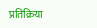प्रतिक्रिया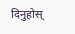दिनुहोस्